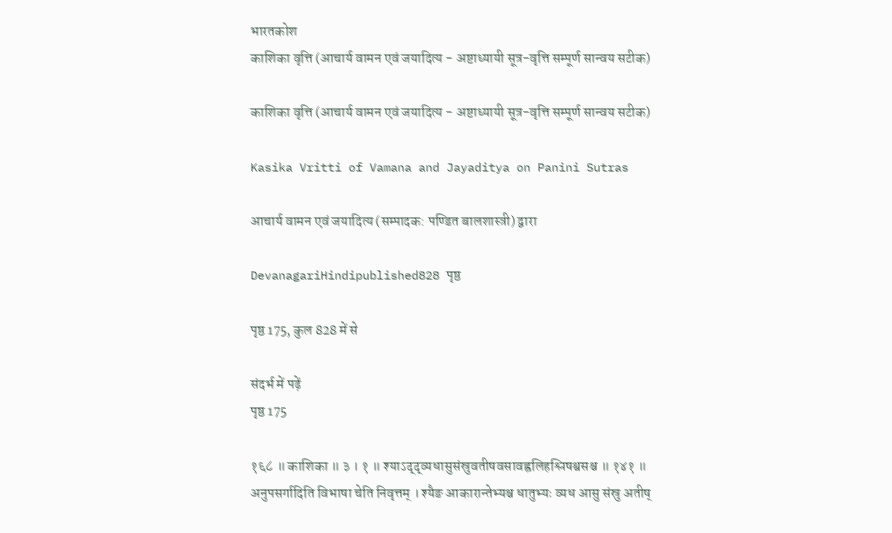भारतकोश
काशिका वृत्ति (आचार्य वामन एवं जयादित्य - अष्टाध्यायी सूत्र-वृत्ति सम्पूर्ण सान्वय सटीक)

काशिका वृत्ति (आचार्य वामन एवं जयादित्य - अष्टाध्यायी सूत्र-वृत्ति सम्पूर्ण सान्वय सटीक)

Kasika Vritti of Vamana and Jayaditya on Panini Sutras

आचार्य वामन एवं जयादित्य (सम्पादक: पण्डित बालशास्त्री) द्वारा

DevanagariHindipublished828 पृष्ठ

पृष्ठ 175, कुल 828 में से

संदर्भ में पढ़ें
पृष्ठ 175

१६८ ॥ काशिका ॥ ३ । १ ॥ श्याऽद्द्व्यधासुसंस्रुवतीषवसावह्वलिहश्लिषश्वसश्च ॥ १४१ ॥ अनुपसर्गादिति विभाषा चेति निवृत्तम् । श्यैङ आकारान्तेभ्यश्च धातुभ्यः व्यध आसु संस्रु अतीष्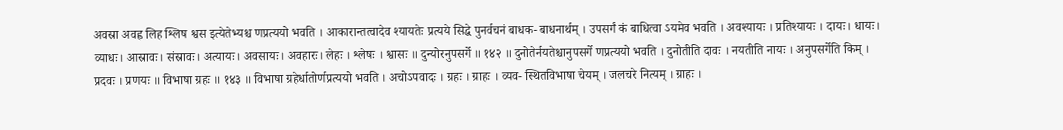अवस्रा अवह्व लिह श्लिष श्वस इत्येतेभ्यश्च णप्रत्ययो भवति । आकारान्तत्वादेव श्यायतेः प्रत्यये सिद्धे पुनर्वचनं बाधक- बाधनार्थम् । उपसर्गं कं बाधित्वा ऽयमेव भवति । अवश्यायः । प्रतिश्यायः । दायः। धायः। व्याधः। आस्रावः। संस्रावः। अत्यायः। अवसायः। अवहारः। लेहः । श्लेषः । श्वासः ॥ दुन्योरनुपसर्गे ॥ १४२ ॥ दुनोतेर्नयतेश्चानुपसर्गे णप्रत्ययो भवति । दुनोतीति दावः । नयतीति नायः । अनुपसर्गेति किम् । प्रदवः । प्रणयः ॥ विभाषा ग्रहः ॥ १४३ ॥ विभाषा ग्रहेर्धातोर्णप्रत्ययो भवति । अचोऽपवादः । ग्रहः । ग्राहः । व्यव- स्थितविभाषा चेयम् । जलचरे नित्यम् । ग्राहः ।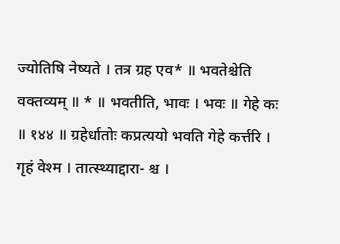ज्योतिषि नेष्यते । तत्र ग्रह एव* ॥ भवतेश्चेति वक्तव्यम् ॥ * ॥ भवतीति, भावः । भवः ॥ गेहे कः ॥ १४४ ॥ ग्रहेर्धातोः कप्रत्ययो भवति गेहे कर्त्तरि । गृहं वेश्म । तात्स्थ्याद्दारा- श्च ।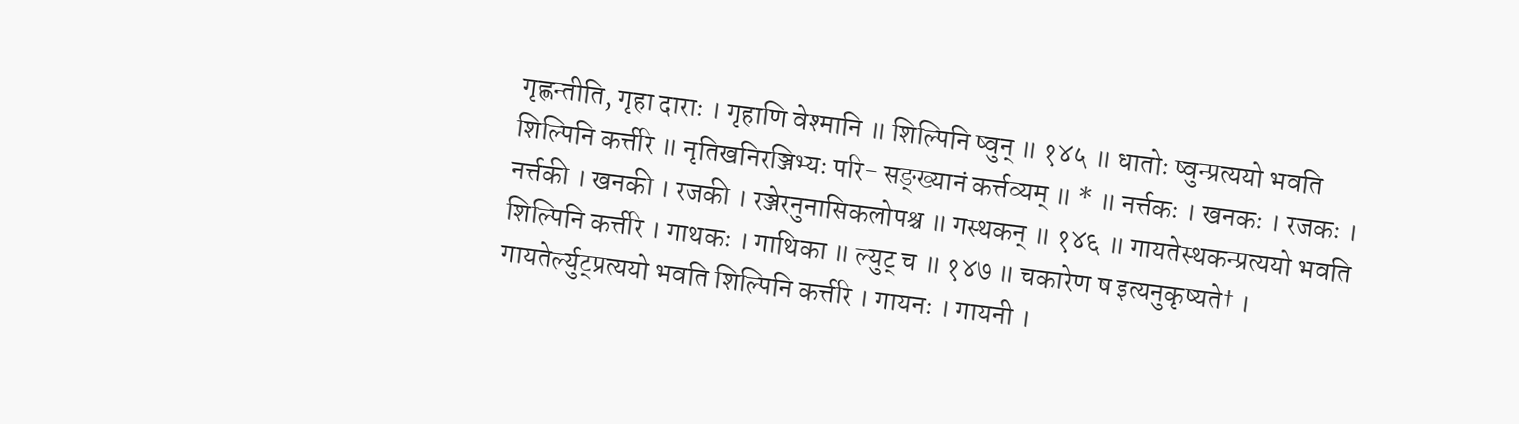गृह्णन्तीति, गृहा दाराः । गृहाणि वेश्मानि ॥ शिल्पिनि ष्वुन् ॥ १४५ ॥ धातोः ष्वुन्प्रत्ययो भवति शिल्पिनि कर्त्तरि ॥ नृतिखनिरञ्जिभ्यः परि- सङ्ख्यानं कर्त्तव्यम् ॥ * ॥ नर्त्तकः । खनकः । रजकः । नर्त्तकी । खनकी । रजकी । रञ्जेरनुनासिकलोपश्च ॥ गस्थकन् ॥ १४६ ॥ गायतेस्थकन्प्रत्ययो भवति शिल्पिनि कर्त्तरि । गाथकः । गाथिका ॥ ल्युट् च ॥ १४७ ॥ चकारेण ष इत्यनुकृष्यते† । गायतेर्ल्युट्प्रत्ययो भवति शिल्पिनि कर्त्तरि । गायनः । गायनी ।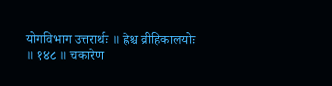योगविभाग उत्तरार्थः ॥ ह्रेश्च व्रीहिकालयोः ॥ १४८ ॥ चकारेण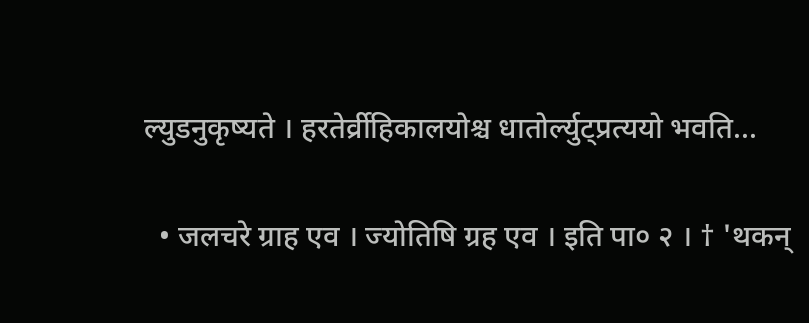ल्युडनुकृष्यते । हरतेर्व्रीहिकालयोश्च धातोर्ल्युट्प्रत्ययो भवति...

  • जलचरे ग्राह एव । ज्योतिषि ग्रह एव । इति पा० २ । † 'थकन्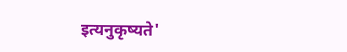इत्यनुकृष्यते'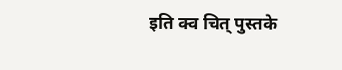इति क्व चित् पुस्तके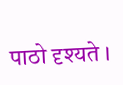पाठो दृश्यते ।